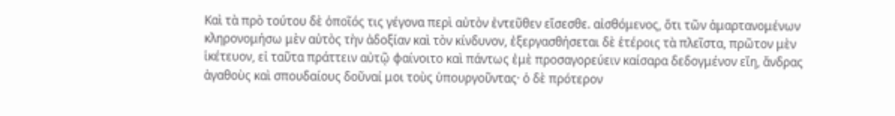Καὶ τὰ πρὸ τούτου δὲ ὁποῖός τις γέγονα περὶ αὐτὸν ἐντεῦθεν εἴσεσθε. αἰσθόμενος, ὅτι τῶν ἁμαρτανομένων κληρονομήσω μὲν αὐτὸς τὴν ἀδοξίαν καὶ τὸν κίνδυνον, ἐξεργασθήσεται δὲ ἑτέροις τὰ πλεῖστα, πρῶτον μὲν ἱκέτευον, εἰ ταῦτα πράττειν αὐτῷ φαίνοιτο καὶ πάντως ἐμὲ προσαγορεύειν καίσαρα δεδογμένον εἴη, ἄνδρας ἀγαθοὺς καὶ σπουδαίους δοῦναί μοι τοὺς ὑπουργοῦντας· ὁ δὲ πρότερον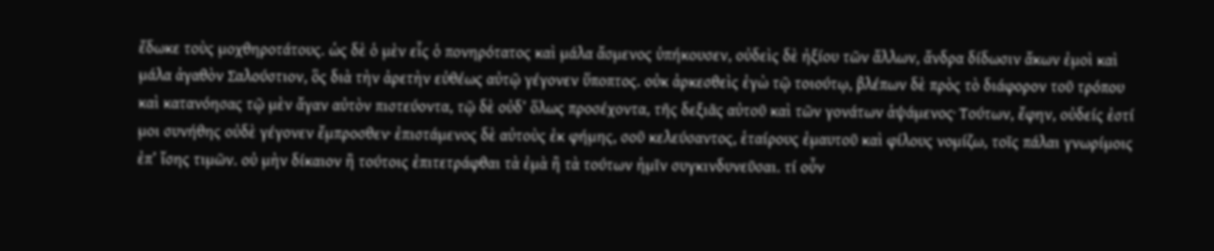ἔδωκε τοὺς μοχθηροτάτους. ὡς δὲ ὁ μὲν εἷς ὁ πονηρότατος καὶ μάλα ἄσμενος ὑπήκουσεν, οὐδεὶς δὲ ἠξίου τῶν ἄλλων, ἄνδρα δίδωσιν ἄκων ἐμοὶ καὶ μάλα ἀγαθὸν Σαλούστιον, ὃς διὰ τὴν ἀρετὴν εὐθέως αὐτῷ γέγονεν ὕποπτος. οὐκ ἀρκεσθεὶς ἐγὼ τῷ τοιούτῳ, βλέπων δὲ πρὸς τὸ διάφορον τοῦ τρόπου καὶ κατανόησας τῷ μὲν ἄγαν αὐτὸν πιστεύοντα, τῷ δὲ οὐδ’ ὅλως προσέχοντα, τῆς δεξιᾶς αὐτοῦ καὶ τῶν γονάτων ἁψάμενος· Τούτων, ἔφην, οὐδείς ἐστί μοι συνήθης οὐδὲ γέγονεν ἔμπροσθεν· ἐπιστάμενος δὲ αὐτοὺς ἐκ φήμης, σοῦ κελεύσαντος, ἑταίρους ἐμαυτοῦ καὶ φίλους νομίζω, τοῖς πάλαι γνωρίμοις ἐπ’ ἴσης τιμῶν. οὐ μὴν δίκαιον ἢ τούτοις ἐπιτετράφθαι τὰ ἐμὰ ἢ τὰ τούτων ἡμῖν συγκινδυνεῦσαι. τί οὖν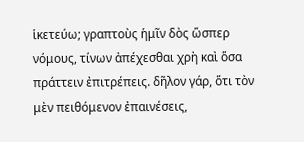ἱκετεύω; γραπτοὺς ἡμῖν δὸς ὥσπερ νόμους, τίνων ἀπέχεσθαι χρὴ καὶ ὅσα πράττειν ἐπιτρέπεις. δῆλον γάρ, ὅτι τὸν μὲν πειθόμενον ἐπαινέσεις,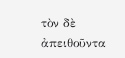τὸν δὲ ἀπειθοῦντα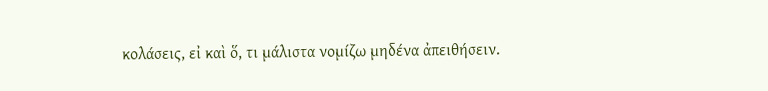κολάσεις, εἰ καὶ ὅ, τι μάλιστα νομίζω μηδένα ἀπειθήσειν.